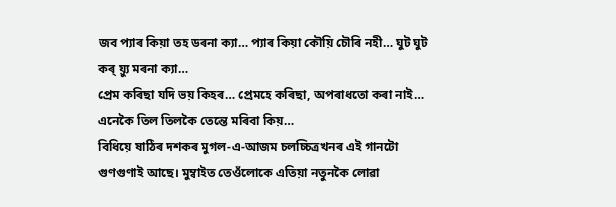জব প্যাৰ কিয়া তহ ডৰনা ক্যা… প্যাৰ কিয়া কৌয়ি চৌৰি নহী… ঘুট ঘুট কৰ্ য়্যু মৰনা ক্যা…
প্ৰেম কৰিছা যদি ভয় কিহৰ… প্ৰেমহে কৰিছা, অপৰাধতো কৰা নাই… এনেকৈ তিল তিলকৈ তেন্তে মৰিবা কিয়…
বিধিয়ে ষাঠিৰ দশকৰ মুগল-এ-আজম চলচ্চিত্ৰখনৰ এই গানটো গুণগুণাই আছে। মুম্বাইত তেওঁলোকে এতিয়া নতুনকৈ লোৱা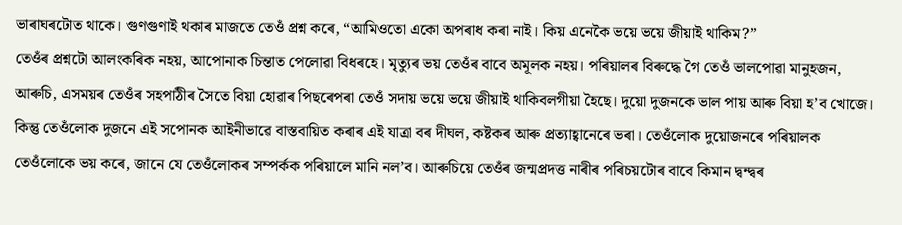ভাৰাঘৰটোত থাকে। গুণগুণাই থকাৰ মাজতে তেওঁ প্ৰশ্ন কৰে, “আমিওতো একো অপৰাধ কৰা নাই। কিয় এনেকৈ ভয়ে ভয়ে জীয়াই থাকিম?”
তেওঁৰ প্ৰশ্নটো আলংকৰিক নহয়, আপোনাক চিন্তাত পেলোৱা বিধৰহে। মৃত্যুৰ ভয় তেওঁৰ বাবে অমূলক নহয়। পৰিয়ালৰ বিৰুদ্ধে গৈ তেওঁ ভালপোৱা মানুহজন, আৰুচি, এসময়ৰ তেওঁৰ সহপাঠীৰ সৈতে বিয়া হোৱাৰ পিছৰেপৰা তেওঁ সদায় ভয়ে ভয়ে জীয়াই থাকিবলগীয়া হৈছে। দুয়ো দুজনকে ভাল পায় আৰু বিয়া হ’ব খোজে। কিন্তু তেওঁলোক দুজনে এই সপোনক আইনীভাৱে বাস্তবায়িত কৰাৰ এই যাত্ৰা বৰ দীঘল, কষ্টকৰ আৰু প্ৰত্যাহ্বানেৰে ভৰা। তেওঁলোক দুয়োজনৰে পৰিয়ালক তেওঁলোকে ভয় কৰে, জানে যে তেওঁলোকৰ সম্পৰ্কক পৰিয়ালে মানি নল’ব। আৰুচিয়ে তেওঁৰ জন্মপ্ৰদত্ত নাৰীৰ পৰিচয়টোৰ বাবে কিমান দ্বন্দ্বৰ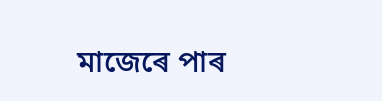মাজেৰে পাৰ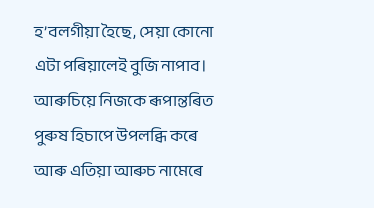হ’বলগীয়া হৈছে, সেয়া কোনো এটা পৰিয়ালেই বুজি নাপাব। আৰুচিয়ে নিজকে ৰূপান্তৰিত পুৰুষ হিচাপে উপলব্ধি কৰে আৰু এতিয়া আৰুচ নামেৰে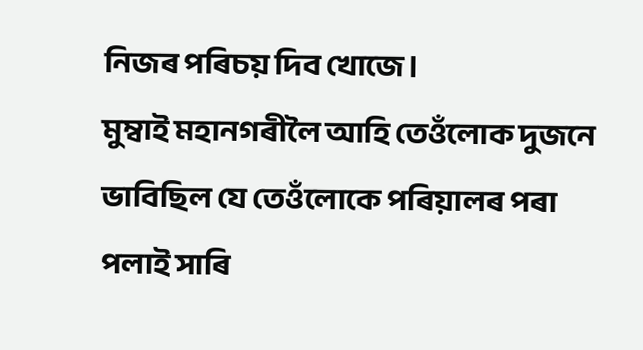নিজৰ পৰিচয় দিব খোজে।
মুম্বাই মহানগৰীলৈ আহি তেওঁলোক দুজনে ভাবিছিল যে তেওঁলোকে পৰিয়ালৰ পৰা পলাই সাৰি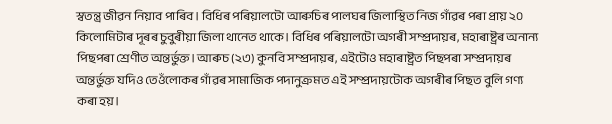স্বতন্ত্ৰ জীৱন নিয়াব পাৰিব। বিধিৰ পৰিয়ালটো আৰুচিৰ পালঘৰ জিলাস্থিত নিজ গাঁৱৰ পৰা প্ৰায় ২০ কিলোমিটাৰ দূৰৰ চুবুৰীয়া জিলা থানেত থাকে। বিধিৰ পৰিয়ালটো অগৰী সম্প্ৰদায়ৰ, মহাৰাষ্ট্ৰৰ অনান্য পিছপৰা শ্ৰেণীত অন্তৰ্ভুক্ত। আৰুচ (২৩) কুনবি সম্প্ৰদায়ৰ, এইটোও মহাৰাষ্ট্ৰত পিছপৰা সম্প্ৰদায়ৰ অন্তৰ্ভুক্ত যদিও তেওঁলোকৰ গাঁৱৰ সামাজিক পদানুক্ৰমত এই সম্প্ৰদায়টোক অগৰীৰ পিছত বুলি গণ্য কৰা হয়।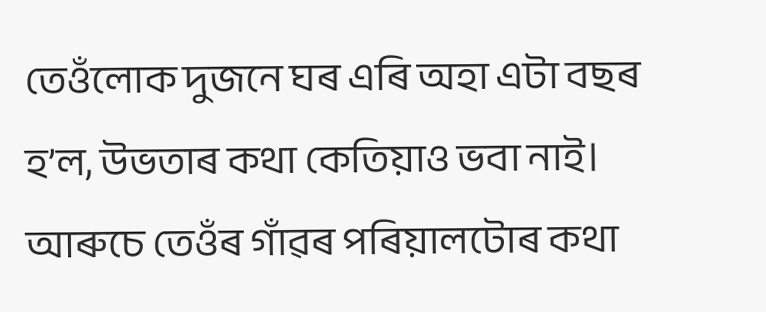তেওঁলোক দুজনে ঘৰ এৰি অহা এটা বছৰ হ’ল, উভতাৰ কথা কেতিয়াও ভবা নাই। আৰুচে তেওঁৰ গাঁৱৰ পৰিয়ালটোৰ কথা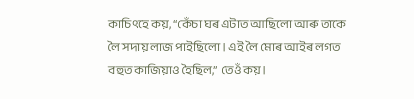কাচিৎহে কয়, “কেঁচা ঘৰ এটাত আছিলো আৰু তাকে লৈ সদায় লাজ পাইছিলো। এই লৈ মোৰ আইৰ লগত বহুত কাজিয়াও হৈছিল,” তেওঁ কয়।